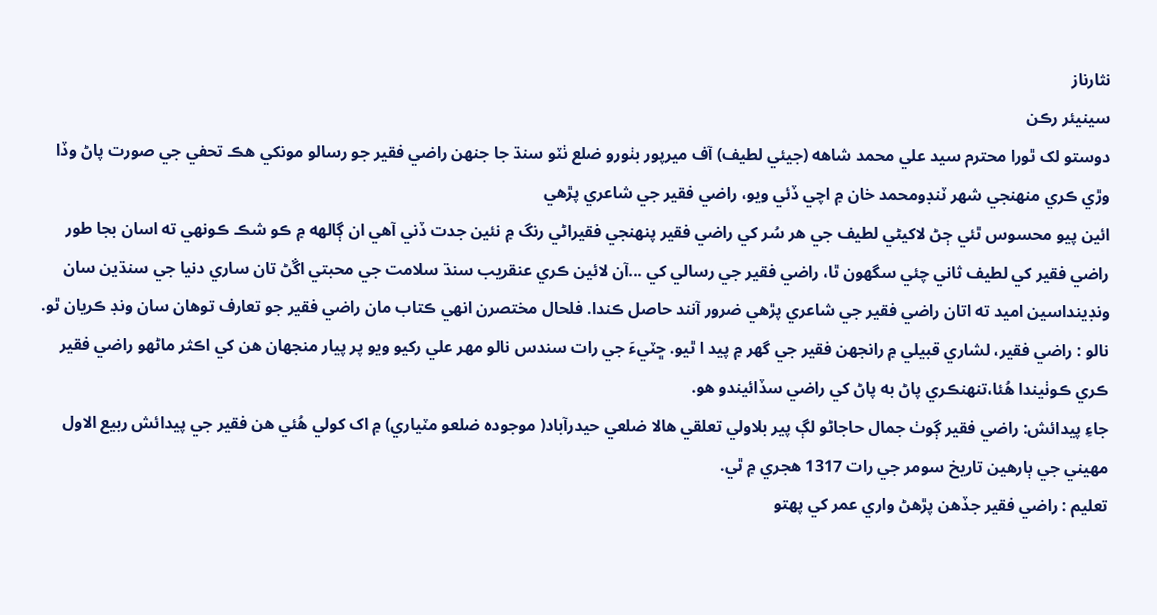نثارناز
سينيئر رڪن
دوستو لک ٿورا محترم سيد علي محمد شاهه (جيئي لطيف) آف ميرپور بٺورو ضلع ٺٽو سنڌ جا جنهن راضي فقير جو رسالو مونکي هڪ تحفي جي صورت پاڻ وڏا وڙي ڪري منهنجي شهر ٽنڊومحمد خان ۾ اچي ڏئي ويو، راضي فقير جي شاعري پڙهي
ائين پيو محسوس ٿئي ڄڻ لاکيڻي لطيف جي هر سُر کي راضي فقير پنهنجي فقيراڻي رنگ ۾ نئين جدت ڏني آهي ان ڳالهه ۾ ڪو شڪ ڪونهي ته اسان بجا طور راضي فقير کي لطيف ثاني چئي سگهون ٿا، راضي فقير جي رسالي کي ...آن لائين ڪري عنقريب سنڌ سلامت جي محبتي اڱڻ تان ساري دنيا جي سنڌين سان ونڊينداسين اميد ته اتان راضي فقير جي شاعري پڙهي ضرور آنند حاصل ڪندا. فلحال مختصرن انهي ڪتاب مان راضي فقير جو تعارف توهان سان ونڊ ڪريان ٿو.
نالو : راضي فقير، لشاري قبيلي ۾ رانجهن فقير جي گهر ۾ پيد ا ٿيو. ڇٽيءَ جي رات سندس نالو مهر علي رکيو ويو پر پيار منجهان هن کي اڪثر ماڻهو راضي فقير ڪري ڪوٺيندا هُئا،تنهنڪري پاڻ به پاڻ کي راضي سڏائيندو هو.
جاءِ پيدائش: راضي فقير ڳوٺ جمال حاجاڻو لڳ پير بلاولي تعلقي هالا ضلعي حيدرآباد( موجوده ضلعو مٽياري) ۾ اک کولي هُئي هن فقير جي پيدائش ربيع الاول مهيني جي ٻارهين تاريخ سومر جي رات 1317 هجري ۾ ٿي.
تعليم : راضي فقير جڏهن پڙهڻ واري عمر کي پهتو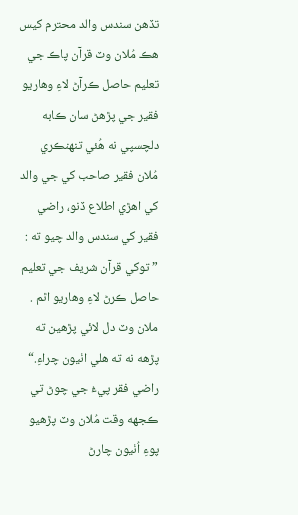تڏهن سندس والد محترم کيس هڪ مُلان وٽ قرآن پاڪ جي تعليم حاصل ڪرآڻ لاءِ وهاريو فقير جي پڙهڻ سان ڪابه دلچسپي نه هُئي تنهنڪري مُلان فقير صاحب کي جي والد کي اهڙي اطلاع ڏنو، راضي فقير کي سندس والد چيو ته :
” توکي قرآن شريف جي تعليم حاصل ڪرڻ لاءِ وهاريو اٿم . ملان وٽ دل لائي پڙهين ته پڙهه نه ته هلي اٺيون چراءِ.“
راضي فقر پيءُ جي چوڻ تي ڪجهه وقت مُلان وٽ پڙهيو پوءِ اُٺيون چارڻ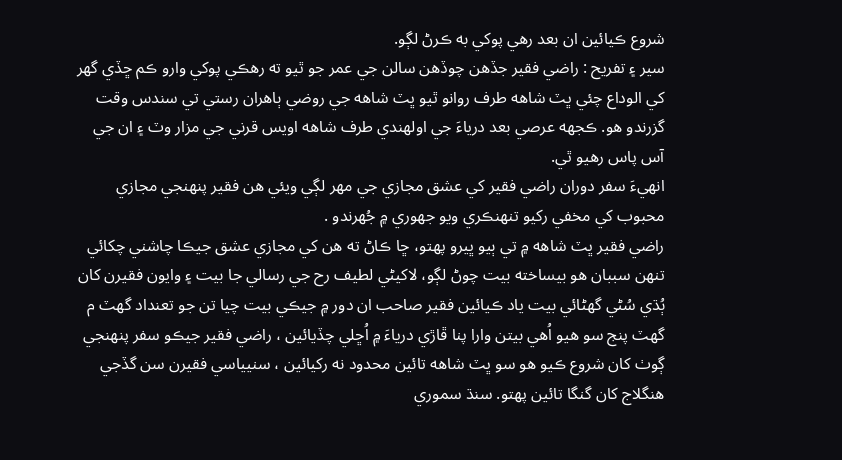شروع ڪيائين ان بعد رهي پوکي به ڪرڻ لڳو.
سير ۽ تفريح : راضي فقير جڏهن چوڏهن سالن جي عمر جو ٿيو ته رهڪي پوکي وارو ڪم ڇڏي گهر کي الوداع چئي ڀٽ شاهه طرف روانو ٿيو ڀٽ شاهه جي روضي ٻاهران رستي تي سندس وقت گزرندو هو. ڪجهه عرصي بعد درياءَ جي اولهندي طرف شاهه اويس قرني جي مزار وٽ ۽ ان جي آس پاس رهيو ٿي.
انهيءَ سفر دوران راضي فقير کي عشق مجازي جي مهر لڳي ويئي هن فقير پنهنجي مجازي محبوب کي مخفي رکيو تنهنڪري ويو جهوري ۾ جُهرندو .
راضي فقير ڀٽ شاهه ۾ تي ٻيو ڀيرو پهتو، ڇا ڪاڻ ته هن کي مجازي عشق جيڪا چاشني چکائي تنهن سببان هو بيساخته بيت چوڻ لڳو، لاکيڻي لطيف رح جي رسالي جا بيت ۽ وايون فقيرن کان ٻُڌي سُڻي گهڻائي بيت ياد ڪيائين فقير صاحب ان دور ۾ جيڪي بيت چيا تن جو تعنداد گهٽ م گهٽ پنج سو هيو اُهي بيتن وارا پنا ڦاڙي درياءَ ۾ اُڇلي چڏيائين ، راضي فقير جيڪو سفر پنهنجي ڳوٺ کان شروع ڪيو هو سو ڀٽ شاهه تائين محدود نه رکيائين ، سنيياسي فقيرن سن گڏجي هنگلاج کان گنگا تائين پهتو. سنڌ سموري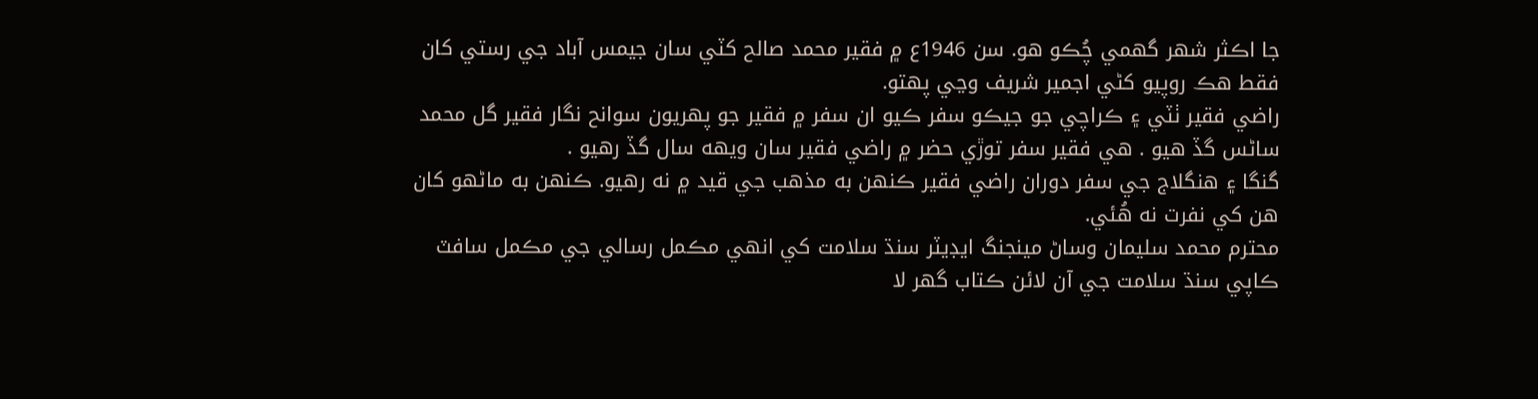جا اڪثر شهر گهمي چُڪو هو. سن 1946ع ۾ فقير محمد صالح کٽي سان جيمس آباد جي رستي کان فقط هڪ روپيو کڻي اجمير شريف وڃي پهتو.
راضي فقير ٺٽي ۽ ڪراچي جو جيڪو سفر ڪيو ان سفر ۾ فقير جو پهريون سوانح نگار فقير گل محمد ساڻس گڏ هيو . هي فقير سفر توڙي حضر ۾ راضي فقير سان ويهه سال گڏ رهيو .
گنگا ۽ هنگلاج جي سفر دوران راضي فقير ڪنهن به مذهب جي قيد ۾ نه رهيو. ڪنهن به ماڻهو کان هن کي نفرت نه هُئي.
محترم محمد سليمان وساڻ مينجنگ ايڊيٽر سنڌ سلامت کي انهي مڪمل رسالي جي مڪمل سافٽ ڪاپي سنڌ سلامت جي آن لائن ڪتاب گهر لا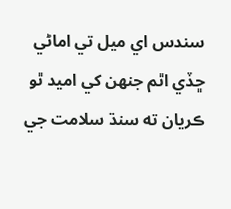سندس اي ميل تي اماڻي ڇڏي اٿم جنهن کي اميد ٿو ڪريان ته سنڌ سلامت جي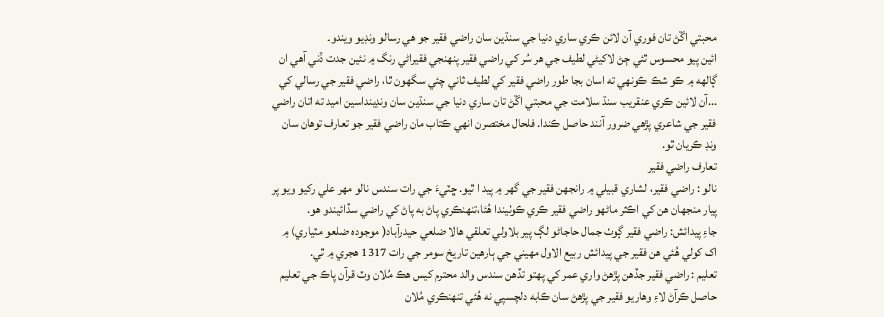محبتي اڱڻ تان فوري آن لائن ڪري ساري دنيا جي سنڌين سان راضي فقير جو هي رسالو ونڊيو ويندو۔
ائين پيو محسوس ٿئي ڄڻ لاکيڻي لطيف جي هر سُر کي راضي فقير پنهنجي فقيراڻي رنگ ۾ نئين جدت ڏني آهي ان ڳالهه ۾ ڪو شڪ ڪونهي ته اسان بجا طور راضي فقير کي لطيف ثاني چئي سگهون ٿا، راضي فقير جي رسالي کي ...آن لائين ڪري عنقريب سنڌ سلامت جي محبتي اڱڻ تان ساري دنيا جي سنڌين سان ونڊينداسين اميد ته اتان راضي فقير جي شاعري پڙهي ضرور آنند حاصل ڪندا. فلحال مختصرن انهي ڪتاب مان راضي فقير جو تعارف توهان سان ونڊ ڪريان ٿو.
تعارف راضي فقير
نالو : راضي فقير، لشاري قبيلي ۾ رانجهن فقير جي گهر ۾ پيد ا ٿيو. ڇٽيءَ جي رات سندس نالو مهر علي رکيو ويو پر پيار منجهان هن کي اڪثر ماڻهو راضي فقير ڪري ڪوٺيندا هُئا،تنهنڪري پاڻ به پاڻ کي راضي سڏائيندو هو.
جاءِ پيدائش: راضي فقير ڳوٺ جمال حاجاڻو لڳ پير بلاولي تعلقي هالا ضلعي حيدرآباد( موجوده ضلعو مٽياري) ۾ اک کولي هُئي هن فقير جي پيدائش ربيع الاول مهيني جي ٻارهين تاريخ سومر جي رات 1317 هجري ۾ ٿي.
تعليم : راضي فقير جڏهن پڙهڻ واري عمر کي پهتو تڏهن سندس والد محترم کيس هڪ مُلان وٽ قرآن پاڪ جي تعليم حاصل ڪرآڻ لاءِ وهاريو فقير جي پڙهڻ سان ڪابه دلچسپي نه هُئي تنهنڪري مُلان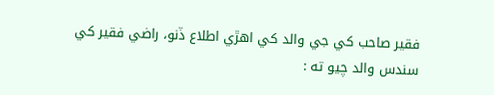فقير صاحب کي جي والد کي اهڙي اطلاع ڏنو، راضي فقير کي سندس والد چيو ته :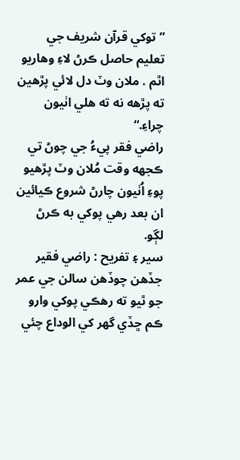” توکي قرآن شريف جي تعليم حاصل ڪرڻ لاءِ وهاريو اٿم . ملان وٽ دل لائي پڙهين ته پڙهه نه ته هلي اٺيون چراءِ.“
راضي فقر پيءُ جي چوڻ تي ڪجهه وقت مُلان وٽ پڙهيو پوءِ اُٺيون چارڻ شروع ڪيائين ان بعد رهي پوکي به ڪرڻ لڳو.
سير ۽ تفريح : راضي فقير جڏهن چوڏهن سالن جي عمر جو ٿيو ته رهڪي پوکي وارو ڪم ڇڏي گهر کي الوداع چئي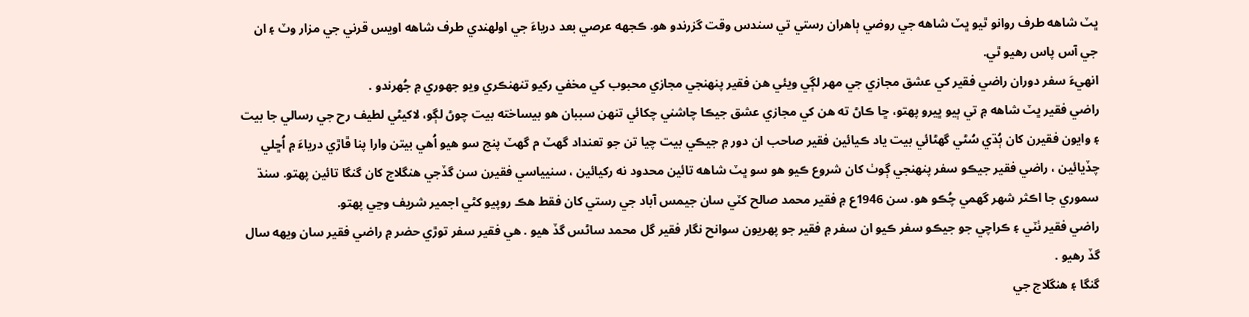ڀٽ شاهه طرف روانو ٿيو ڀٽ شاهه جي روضي ٻاهران رستي تي سندس وقت گزرندو هو. ڪجهه عرصي بعد درياءَ جي اولهندي طرف شاهه اويس قرني جي مزار وٽ ۽ ان جي آس پاس رهيو ٿي.
انهيءَ سفر دوران راضي فقير کي عشق مجازي جي مهر لڳي ويئي هن فقير پنهنجي مجازي محبوب کي مخفي رکيو تنهنڪري ويو جهوري ۾ جُهرندو .
راضي فقير ڀٽ شاهه ۾ تي ٻيو ڀيرو پهتو، ڇا ڪاڻ ته هن کي مجازي عشق جيڪا چاشني چکائي تنهن سببان هو بيساخته بيت چوڻ لڳو، لاکيڻي لطيف رح جي رسالي جا بيت ۽ وايون فقيرن کان ٻُڌي سُڻي گهڻائي بيت ياد ڪيائين فقير صاحب ان دور ۾ جيڪي بيت چيا تن جو تعنداد گهٽ م گهٽ پنج سو هيو اُهي بيتن وارا پنا ڦاڙي درياءَ ۾ اُڇلي چڏيائين ، راضي فقير جيڪو سفر پنهنجي ڳوٺ کان شروع ڪيو هو سو ڀٽ شاهه تائين محدود نه رکيائين ، سنيياسي فقيرن سن گڏجي هنگلاج کان گنگا تائين پهتو. سنڌ سموري جا اڪثر شهر گهمي چُڪو هو. سن 1946ع ۾ فقير محمد صالح کٽي سان جيمس آباد جي رستي کان فقط هڪ روپيو کڻي اجمير شريف وڃي پهتو.
راضي فقير ٺٽي ۽ ڪراچي جو جيڪو سفر ڪيو ان سفر ۾ فقير جو پهريون سوانح نگار فقير گل محمد ساڻس گڏ هيو . هي فقير سفر توڙي حضر ۾ راضي فقير سان ويهه سال گڏ رهيو .
گنگا ۽ هنگلاج جي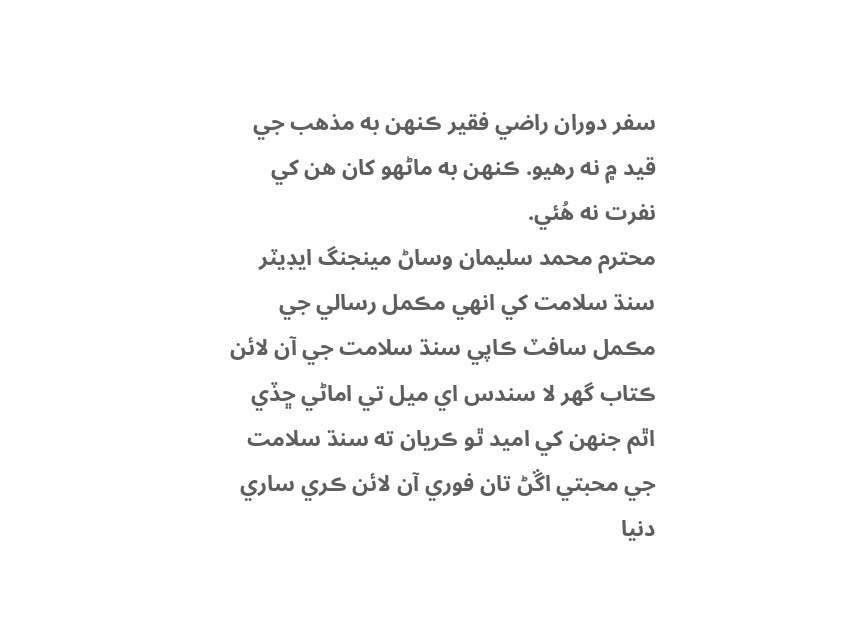سفر دوران راضي فقير ڪنهن به مذهب جي قيد ۾ نه رهيو. ڪنهن به ماڻهو کان هن کي نفرت نه هُئي.
محترم محمد سليمان وساڻ مينجنگ ايڊيٽر سنڌ سلامت کي انهي مڪمل رسالي جي مڪمل سافٽ ڪاپي سنڌ سلامت جي آن لائن ڪتاب گهر لا سندس اي ميل تي اماڻي ڇڏي اٿم جنهن کي اميد ٿو ڪريان ته سنڌ سلامت جي محبتي اڱڻ تان فوري آن لائن ڪري ساري دنيا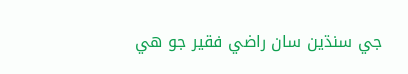جي سنڌين سان راضي فقير جو هي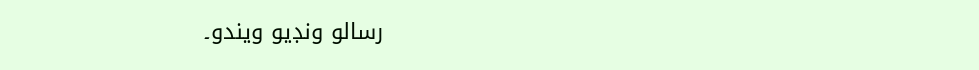رسالو ونڊيو ويندو۔